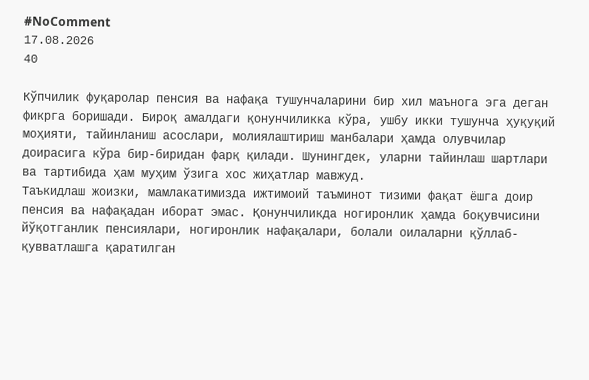#NoComment
17.08.2026
40

Кўпчилик фуқаролар пенсия ва нафақа тушунчаларини бир хил маънога эга деган фикрга боришади. Бироқ амалдаги қонунчиликка кўра, ушбу икки тушунча ҳуқуқий моҳияти, тайинланиш асослари, молиялаштириш манбалари ҳамда олувчилар доирасига кўра бир-биридан фарқ қилади. Шунингдек, уларни тайинлаш шартлари ва тартибида ҳам муҳим ўзига хос жиҳатлар мавжуд.
Таъкидлаш жоизки, мамлакатимизда ижтимоий таъминот тизими фақат ёшга доир пенсия ва нафақадан иборат эмас. Қонунчиликда ногиронлик ҳамда боқувчисини йўқотганлик пенсиялари, ногиронлик нафақалари, болали оилаларни қўллаб-қувватлашга қаратилган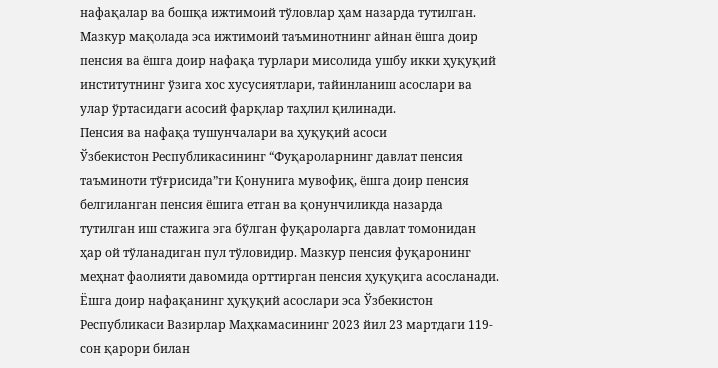нафақалар ва бошқа ижтимоий тўловлар ҳам назарда тутилган.
Мазкур мақолада эса ижтимоий таъминотнинг айнан ёшга доир пенсия ва ёшга доир нафақа турлари мисолида ушбу икки ҳуқуқий институтнинг ўзига хос хусусиятлари, тайинланиш асослари ва улар ўртасидаги асосий фарқлар таҳлил қилинади.
Пенсия ва нафақа тушунчалари ва ҳуқуқий асоси
Ўзбекистон Республикасининг “Фуқароларнинг давлат пенсия таъминоти тўғрисида”ги Қонунига мувофиқ, ёшга доир пенсия белгиланган пенсия ёшига етган ва қонунчиликда назарда тутилган иш стажига эга бўлган фуқароларга давлат томонидан ҳар ой тўланадиган пул тўловидир. Мазкур пенсия фуқаронинг меҳнат фаолияти давомида орттирган пенсия ҳуқуқига асосланади.
Ёшга доир нафақанинг ҳуқуқий асослари эса Ўзбекистон Республикаси Вазирлар Маҳкамасининг 2023 йил 23 мартдаги 119-сон қарори билан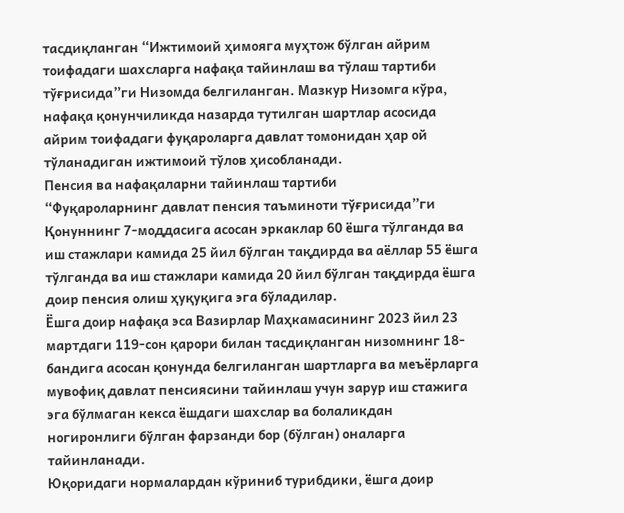тасдиқланган “Ижтимоий ҳимояга муҳтож бўлган айрим тоифадаги шахсларга нафақа тайинлаш ва тўлаш тартиби тўғрисида”ги Низомда белгиланган. Мазкур Низомга кўра, нафақа қонунчиликда назарда тутилган шартлар асосида айрим тоифадаги фуқароларга давлат томонидан ҳар ой тўланадиган ижтимоий тўлов ҳисобланади.
Пенсия ва нафақаларни тайинлаш тартиби
“Фуқароларнинг давлат пенсия таъминоти тўғрисида”ги Қонуннинг 7-моддасига асосан эркаклар 60 ёшга тўлганда ва иш стажлари камида 25 йил бўлган тақдирда ва аёллар 55 ёшга тўлганда ва иш стажлари камида 20 йил бўлган тақдирда ёшга доир пенсия олиш ҳуқуқига эга бўладилар.
Ёшга доир нафақа эса Вазирлар Маҳкамасининг 2023 йил 23 мартдаги 119-сон қарори билан тасдиқланган низомнинг 18-бандига асосан қонунда белгиланган шартларга ва меъёрларга мувофиқ давлат пенсиясини тайинлаш учун зарур иш стажига эга бўлмаган кекса ёшдаги шахслар ва болаликдан ногиронлиги бўлган фарзанди бор (бўлган) оналарга тайинланади.
Юқоридаги нормалардан кўриниб турибдики, ёшга доир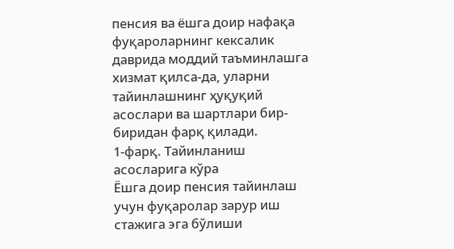пенсия ва ёшга доир нафақа фуқароларнинг кексалик даврида моддий таъминлашга хизмат қилса-да, уларни тайинлашнинг ҳуқуқий асослари ва шартлари бир-биридан фарқ қилади.
1-фарқ. Тайинланиш асосларига кўра
Ёшга доир пенсия тайинлаш учун фуқаролар зарур иш стажига эга бўлиши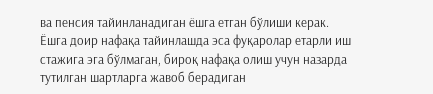ва пенсия тайинланадиган ёшга етган бўлиши керак. Ёшга доир нафақа тайинлашда эса фуқаролар етарли иш стажига эга бўлмаган, бироқ нафақа олиш учун назарда тутилган шартларга жавоб берадиган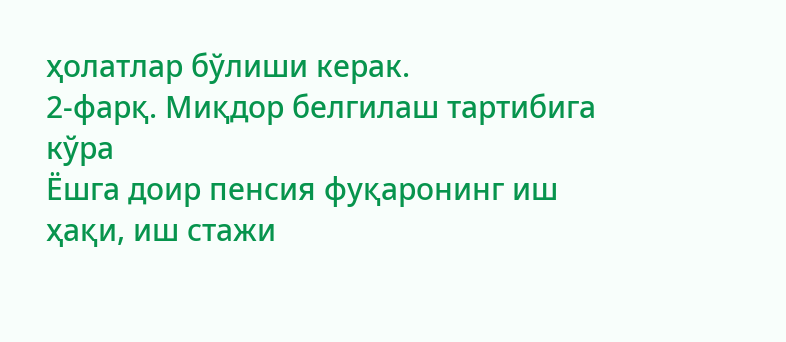ҳолатлар бўлиши керак.
2-фарқ. Миқдор белгилаш тартибига кўра
Ёшга доир пенсия фуқаронинг иш ҳақи, иш стажи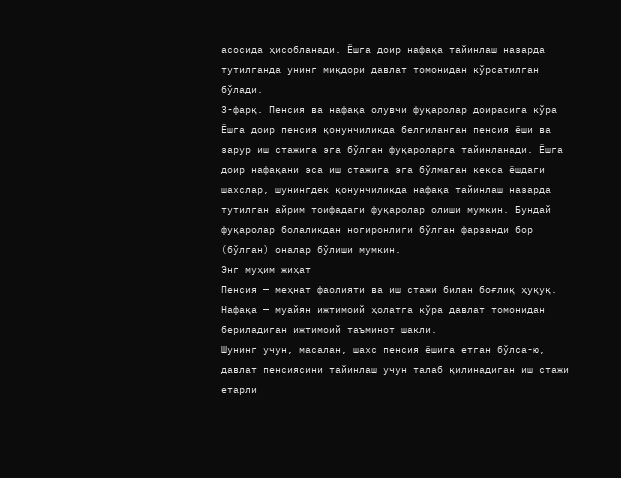асосида ҳисобланади. Ёшга доир нафақа тайинлаш назарда тутилганда унинг миқдори давлат томонидан кўрсатилган бўлади.
3-фарқ. Пенсия ва нафақа олувчи фуқаролар доирасига кўра
Ёшга доир пенсия қонунчиликда белгиланган пенсия ёши ва зарур иш стажига эга бўлган фуқароларга тайинланади. Ёшга доир нафақани эса иш стажига эга бўлмаган кекса ёшдаги шахслар, шунингдек қонунчиликда нафақа тайинлаш назарда тутилган айрим тоифадаги фуқаролар олиши мумкин. Бундай фуқаролар болаликдан ногиронлиги бўлган фарзанди бор (бўлган) оналар бўлиши мумкин.
Энг муҳим жиҳат
Пенсия — меҳнат фаолияти ва иш стажи билан боғлиқ ҳуқуқ.
Нафақа — муайян ижтимоий ҳолатга кўра давлат томонидан бериладиган ижтимоий таъминот шакли.
Шунинг учун, масалан, шахс пенсия ёшига етган бўлса-ю, давлат пенсиясини тайинлаш учун талаб қилинадиган иш стажи етарли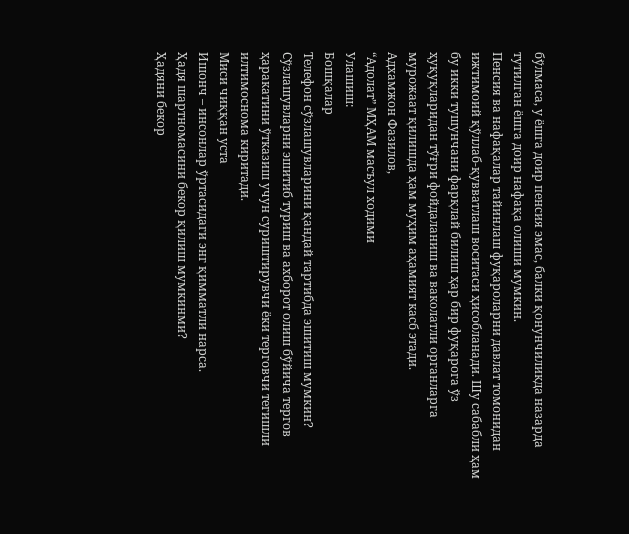бўлмаса, у ёшга доир пенсия эмас, балки қонунчиликда назарда тутилган ёшга доир нафақа олиши мумкин.
Пенсия ва нафақалар тайинлаш фуқароларни давлат томонидан ижтимоий қўллаб-қувватлаш воситаси ҳисобланади. Шу сабабли ҳам бу икки тушунчани фарқлай билиш ҳар бир фуқарога ўз ҳуқуқларидан тўғри фойдаланиш ва ваколатли органларга мурожаат қилишда ҳам муҳим аҳамият касб этади.
Адхамжон Фазилов,
“Адолат” МҲАМ масъул ходими
Улашиш:
Бошқалар
Телефон сўзлашувларини қандай тартибда эшитиш мумкин?
Сўзлашувларни эшитиб туриш ва ахборот олиш бўйича тергов ҳаракатини ўтказиш учун суриштирувчи ёки терговчи тегишли илтимоснома киритади.
Миси чиққан уста
Ишонч – инсонлар ўртасидаги энг қимматли нарса.
Ҳадя шартномасини бекор қилиш мумкинми?
Ҳадяни бекор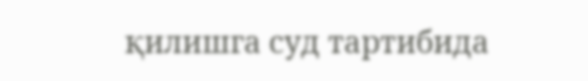қилишга суд тартибида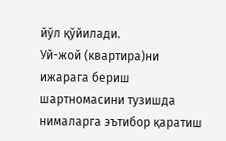йўл қўйилади.
Уй-жой (квартира)ни ижарага бериш шартномасини тузишда нималарга эътибор қаратиш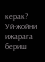керак?
Уй-жойни ижарага бериш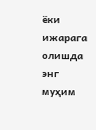ёки ижарага олишда энг муҳим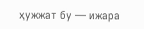ҳужжат бу — ижара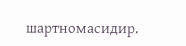шартномасидир.